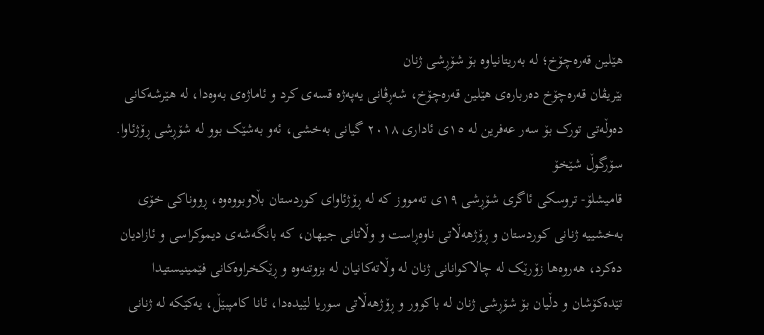هێلین قەرەچۆخ؛ لە بەریتانیاوە بۆ شۆڕشی ژنان
بێریڤان قەرەچۆخ دەربارەی هێلین قەرەچۆخ، شەڕڤانی یەپەژە قسەی کرد و ئاماژەی بەوەدا، لە هێرشەکانی دەوڵەتی تورک بۆ سەر عەفرین لە ١٥ی ئاداری ٢٠١٨ گیانی بەخشی، ئەو بەشێک بوو لە شۆڕشی ڕۆژئاوا.
سۆرگوڵ شێخۆ
قامیشلۆ- تروسکی ئاگری شۆڕشی ١٩ی تەمووز کە لە ڕۆژئاوای کوردستان بڵاوبووەوە، ڕووناکی خۆی بەخشییە ژنانی کوردستان و ڕۆژهەڵاتی ناوەڕاست و وڵاتانی جیهان، کە بانگەشەی دیموکراسی و ئازادیان دەکرد، هەروەها زۆرێک لە چالاکوانانی ژنان لە وڵاتەکانیان لە بزوتنەوە و ڕێکخراوەکانی فێمینیستیدا تێدەکۆشان و دڵیان بۆ شۆڕشی ژنان لە باکوور و ڕۆژهەڵاتی سوریا لێیدەدا، ئانا کامپبێڵ، یەکێکە لە ژنانی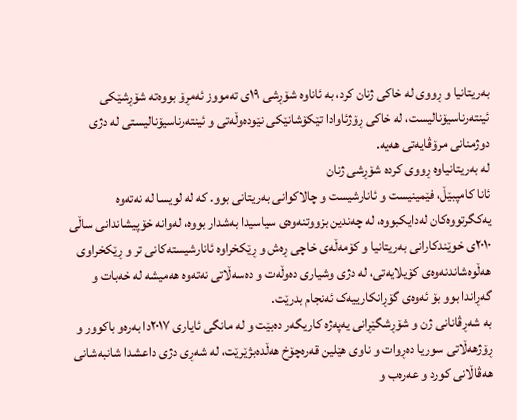بەریتانیا و ڕووی لە خاکی ژنان کرد، بە ئاناوە شۆڕشی ١٩ی تەمووز ئەمڕۆ بووەتە شۆڕشێکی ئینتەرناسیۆنالیست، لە خاکی ڕۆژئاوادا تێکۆشانێکی نێودەوڵەتی و ئینتەرناسیۆنالیستی لە دژی دوژمنانی مرۆڤایەتی هەیە.
لە بەریتانیاوە ڕووی کردە شۆڕشی ژنان
ئانا کامپبێڵ، فێمینیست و ئانارشیست و چالاکوانی بەریتانی بوو. کە لە لویسا لە نەتەوە یەکگرتووەکان لەدایکبووە، لە چەندین بزووتنەوەی سیاسیدا بەشدار بووە، لەوانە خۆپیشاندانی ساڵی ٢٠١٠ی خوێندکارانی بەریتانیا و کۆمەڵەی خاچی ڕەش و ڕێکخراوە ئانارشیستەکانی تر و ڕێکخراوی هەڵوەشاندنەوەی کۆیلایەتی، لە دژی وشیاری دەوڵەت و دەسەڵاتی نەتەوە هەمیشە لە خەبات و گەڕاندا بوو بۆ ئەوەی گۆڕانکارییەک ئەنجام بدرێت.
بە شەڕڤانانی ژن و شۆڕشگێڕانی یەپەژە کاریگەر دەبێت و لە مانگی ئایاری ٢٠١٧دا بەرەو باکوور و ڕۆژهەڵاتی سوریا دەڕوات و ناوی هێلین قەرەچۆخ هەڵدەبژێرێت، لە شەڕی دژی داعشدا شانبەشانی هەڤاڵانی کورد و عەرەب و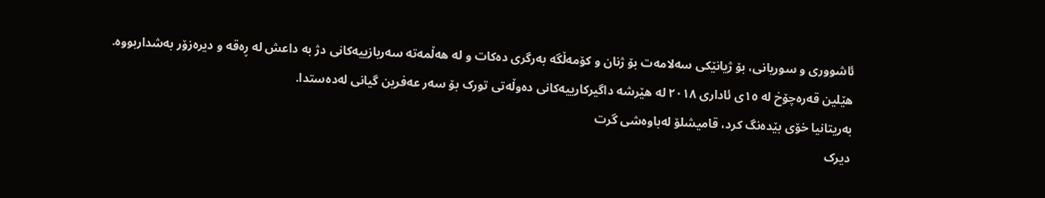ئاشووری و سوریانی، بۆ ژیانێکی سەلامەت بۆ ژنان و کۆمەڵگە بەرگری دەکات و لە هەڵمەتە سەربازییەکانی دژ بە داعش لە ڕەقە و دیرەزۆر بەشداربووە.
هێلین قەرەچۆخ لە ١٥ی ئاداری ٢٠١٨ لە هێرشە داگیرکارییەکانی دەوڵەتی تورک بۆ سەر عەفرین گیانی لەدەستدا.
بەریتانیا خۆی بێدەنگ کرد، قامیشلۆ لەباوەشی گرت
دیرک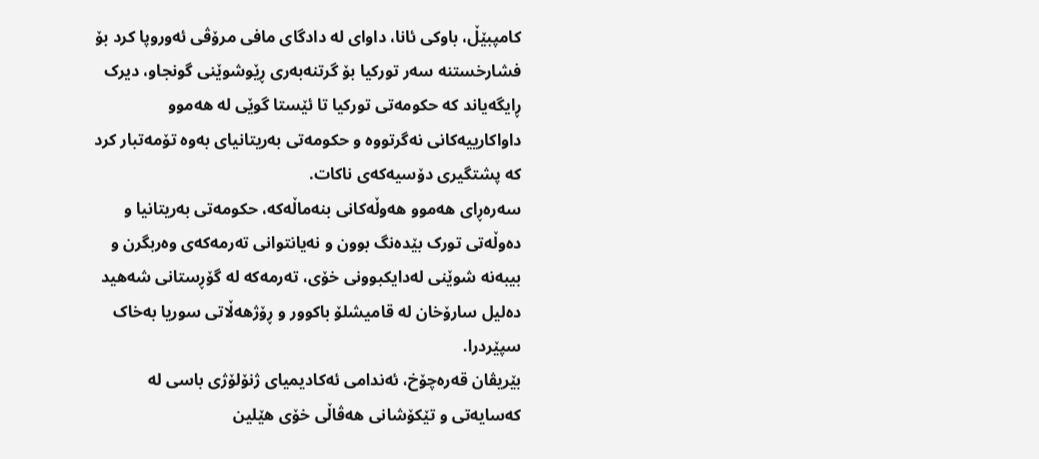کامپبێڵ، باوکی ئانا، داوای لە دادگای مافی مرۆڤی ئەوروپا کرد بۆ فشارخستنە سەر تورکیا بۆ گرتنەبەری ڕێوشوێنی گونجاو، دیرک ڕایگەیاند کە حکومەتی تورکیا تا ئێستا گوێی لە هەموو داواکارییەکانی نەگرتووە و حکومەتی بەریتانیای بەوە تۆمەتبار کرد کە پشتگیری دۆسیەکەی ناکات.
سەرەڕای هەموو هەوڵەکانی بنەماڵەکە، حکومەتی بەریتانیا و دەوڵەتی تورک بێدەنگ بوون و نەیانتوانی تەرمەکەی وەربگرن و بیبەنە شوێنی لەدایکبوونی خۆی، تەرمەکە لە گۆڕستانی شەهید دەلیل سارۆخان لە قامیشلۆ باکوور و ڕۆژهەڵاتی سوریا بەخاک سپێردرا.
بێریڤان قەرەچۆخ، ئەندامی ئەکادیمیای ژنۆلۆژی باسی لە کەسایەتی و تێکۆشانی هەڤاڵی خۆی هێلین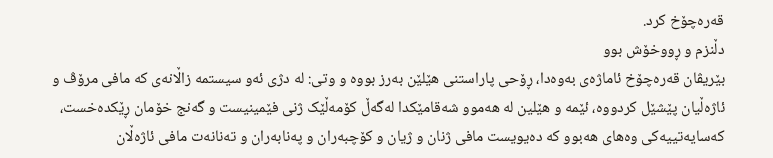قەرەچۆخ کرد.
دڵنزم و ڕووخۆش بوو
بێریڤان قەرەچۆخ ئاماژەی بەوەدا، ڕۆحی پاراستنی هێلێن بەرز بووە و وتی: لە دژی ئەو سیستمە زاڵانەی کە مافی مرۆڤ و ئاژەڵیان پێشێل کردووە، ئێمە و هێلین لە هەموو شەقامێکدا لەگەڵ کۆمەڵێک ژنی فێمینیست و گەنج خۆمان ڕێکدەخست، کەسایەتییەکی وەهای هەبوو کە دەیویست مافی ژنان و ژیان و کۆچبەران و پەنابەران و تەنانەت مافی ئاژەڵان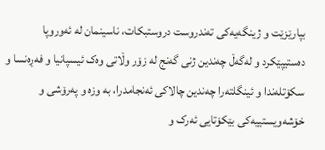بپارێزێت و ژینگەیەکی تەندروست دروستبکات، ناسینمان لە ئەوروپا دەستیپێکرد و لەگەڵ چەندین ژنی گەنج لە زۆر وڵاتی وەک ئیسپانیا و فەڕەنسا و سکۆتلەندا و ئینگلتەرا چەندین چالاکی ئەنجامدرا، بە وزە و پەرۆشی و خۆشەویستییەکی بێکۆتایی ئەرک و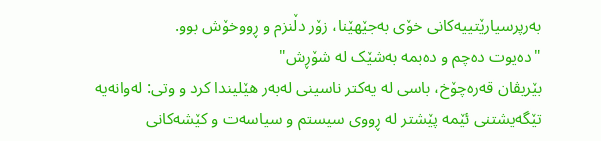بەرپرسیارێتییەکانی خۆی بەجێهێنا، زۆر دڵنزم و ڕووخۆش بوو.
"دەیوت دەچم و دەبمە بەشێک لە شۆڕش"
بێریڤان قەرەچۆخ، باسی لە یەکتر ناسینی لەبەر هێلیندا کرد و وتی: لەوانەیە تێگەیشتنی ئێمە پێشتر لە ڕووی سیستم و سیاسەت و کێشەکانی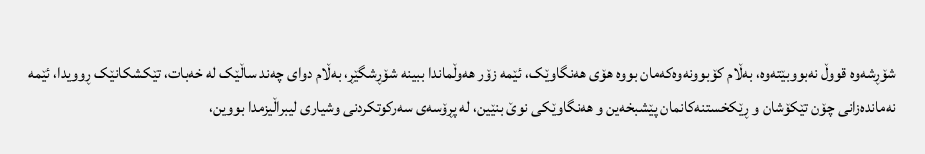شۆڕشەوە قووڵ نەبووبێتەوە، بەڵام کۆبوونەوەکەمان بووە هۆی هەنگاوێک، ئێمە زۆر هەوڵماندا ببینە شۆڕشگێڕ، بەڵام دوای چەند ساڵێک لە خەبات، تێکشکانێک ڕوویدا، ئێمە نەماندەزانی چۆن تێکۆشان و ڕێکخستنەکانمان پێشبخەین و هەنگاوێکی نوێ بنێین، لە پڕۆسەی سەرکوتکردنی وشیاری لیبراڵیزمدا بووین،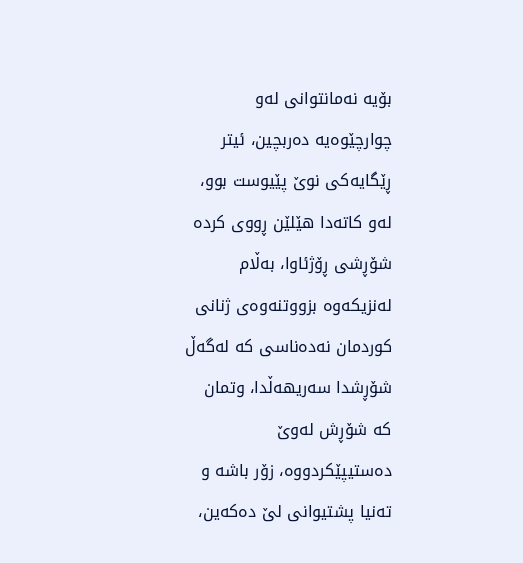بۆیە نەمانتوانی لەو چوارچێوەیە دەربچین، ئیتر ڕێگایەکی نوێ پێیوست بوو، لەو کاتەدا هێلێن ڕووی کردە شۆڕشی ڕۆژئاوا، بەڵام لەنزیکەوە بزووتنەوەی ژنانی کوردمان نەدەناسی کە لەگەڵ شۆڕشدا سەریهەڵدا، وتمان کە شۆڕش لەوێ دەستیپێکردووە، زۆر باشە و تەنیا پشتیوانی لێ دەکەین،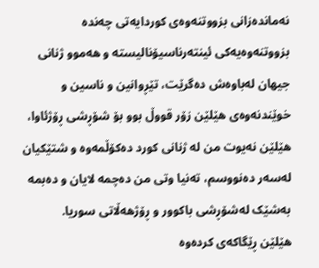نەماندەزانی بزووتنەوەی کوردایەتی چەندە بزووتنەوەیەکی ئینتەرناسیۆنالیستە و هەموو ژنانی جیهان لەباوەش دەگرێت، تێڕوانین و ناسین و خوێندنەوەی هێلێن زۆر قووڵ بوو بۆ شۆڕشی ڕۆژئاوا، هێلێن نەیوت من لە ژنانی کورد دەکۆڵمەوە و شتێکیان لەسەر دەنووسم، تەنیا وتی من دەچمە لایان و دەبمە بەشێک لەشۆڕشی باکوور و ڕۆژهەڵاتی سوریا.
هێلێن ڕێگاکەی کردەوە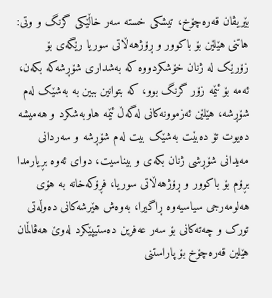بێریڤان قەرەچۆخ، تیشکی خستە سەر خاڵێکی گرنگ و وتی: هاتنی هێلێن بۆ باکوور و ڕۆژهەڵاتی سوریا رێگەی بۆ زۆرێک لە ژنان خۆشکردووە کە بەشداری شۆڕشەکە بکەن، ئەمە بۆ ئێمە زۆر گرنگ بوو، کە بتوانین ببین بە بەشێک لەم شۆڕشە، هێلێن ئەزموونەکانی لەگەڵ ئێمە هاوبەشکرد و هەمیشە دەیوت تۆ دەبێت بەشێک بیت لەم شۆڕشە و سەردانی مەیدانی شۆڕشی ژنان بکەی و بیناسیت، دوای ئەوە بڕیارمدا بڕۆم بۆ باکوور و ڕۆژهەڵاتی سوریا، فڕۆکەخانە بە هۆی هەلومەرجی سیاسیەوە ڕاگیرا، بەوەش هێرشەکانی دەوڵەتی تورک و چەتەکانی بۆ سەر عەفرین دەستیپێکرد لەوێ هەڤاڵمان هێلین قەرەچۆخ بۆ پاراستنی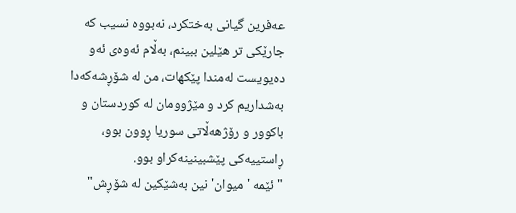عەفرین گیانی بەختکرد، نەبووە نسیب کە جارێکی تر هێلین ببینم، بەڵام ئەوەی ئەو دەیویست لەمندا پێکهات، من لە شۆڕشەکەدا بەشداریم کرد و مێژوومان لە کوردستان و باکوور و رۆژهەڵاتی سوریا ڕوون بوو، ڕاستییەکی پێشبینینەکراو بوو.
"ئێمە 'میوان' نین بەشێکین لە شۆڕش"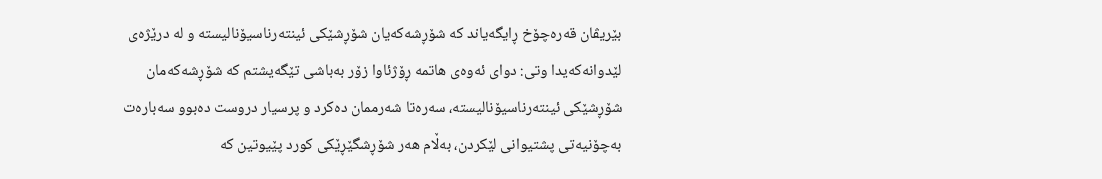بێریڤان قەرەچۆخ ڕایگەیاند کە شۆڕشەکەیان شۆڕشێکی ئینتەرناسیۆنالیستە و لە درێژەی لێدوانەکەیدا وتی: دوای ئەوەی هاتمە ڕۆژئاوا زۆر بەباشی تێگەیشتم کە شۆڕشەکەمان شۆڕشێکی ئینتەرناسیۆنالیستە، سەرەتا شەرممان دەکرد و پرسیار دروست دەبوو سەبارەت بەچۆنیەتی پشتیوانی لێکردن، بەڵام هەر شۆڕشگێڕێکی کورد پێیوتین کە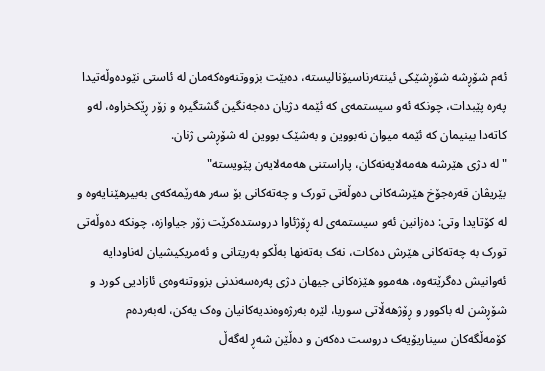ئەم شۆڕشە شۆڕشێکی ئینتەرناسیۆنالیستە، دەبێت بزووتنەوەکەمان لە ئاستی نێودەوڵەتیدا پەرە پێبدات، چونکە ئەو سیستمەی کە ئێمە دژیان دەجەنگین گشتگیرە و زۆر ڕێکخراوە، لەو کاتەدا بینیمان کە ئێمە میوان نەبووین و بەشێک بووین لە شۆڕشی ژنان.
"لە دژی هێرشە هەمەلایەنەکان، پاراستنی هەمەلایەن پێویستە"
بێریڤان قەرەجۆخ هێرشەکانی دەوڵەتی تورک و چەتەکانی بۆ سەر هەرێمەکەی بەبیرهێنایەوە و لە کۆتایدا وتی: دەزانین ئەو سیستمەی لە ڕۆژئاوا دروستدەکرێت زۆر جیاوازە، چونکە دەوڵەتی تورک بە چەتەکانی هێرش دەکات، نەک بەتەنها بەڵکو بەریتانی و ئەمریکیشیان لەناودایە ئەوانیش دەگرێتەوە، هەموو هێزەکانی جیهان دژی پەرەسەندنی بزووتنەوەی ئازادیی کورد و شۆڕشن لە باکوور و ڕۆژهەڵاتی سوریا، لێرە بەرژەوەندیەکانیان وەک یەکن، لەبەردەم کۆمەڵگەکان سیناریۆیەک دروست دەکەن و دەڵێن شەڕ لەگەڵ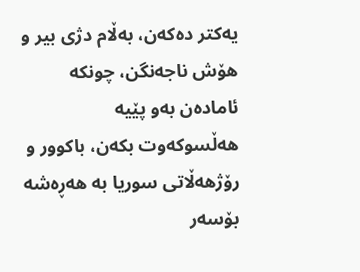یەکتر دەکەن، بەڵام دژی بیر و هۆش ناجەنگن، چونکە ئامادەن بەو پێیە هەڵسوکەوت بکەن، باکوور و رۆژهەڵاتی سوریا بە هەڕەشە بۆسەر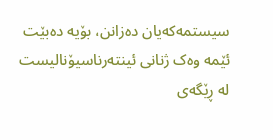سیستمەکەیان دەزانن، بۆیە دەبێت ئێمە وەک ژنانی ئینتەرناسیۆنالیست لە ڕێگەی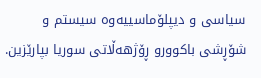سیاسی و دیپلۆماسییەوە سیستم و شۆڕشی باکوورو ڕۆژهەڵاتی سوریا بپارێزین.